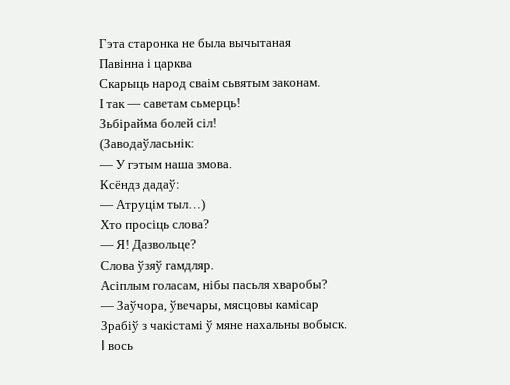Гэта старонка не была вычытаная
Павінна і царква
Скарыць народ сваім сьвятым законам.
І так — саветам сьмерць!
Зьбірайма болей сіл!
(Заводаўласьнік:
— У гэтым наша змова.
Ксёндз дадаў:
— Атруцім тыл…)
Хто просіць слова?
— Я! Дазвольце?
Слова ўзяў гамдляр.
Асіплым голасам, нібы пасьля хваробы?
— Заўчора, ўвечары, мясцовы камісар
Зрабіў з чакістамі ў мяне нахальны вобыск.
I вось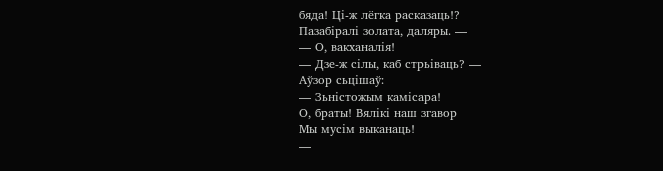бяда! Ці-ж лёгка расказаць!?
Пазабіралі золата, даляры. —
— О, вакханалія!
— Дзе-ж сілы, каб стрьіваць? —
Аўзор сьцішаў:
— Зьністожым камісара!
О, браты! Вялікі наш згавор
Мы мусім выканаць!
—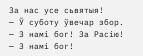За нас усе сьвятыя!
— Ў суботу ўвечар збор.
— З намі бог! За Расію!
— З намі бог!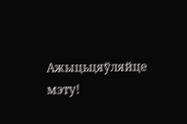Ажыцьцяўляйце мэту!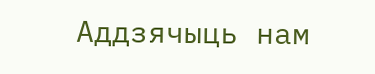Аддзячыць нам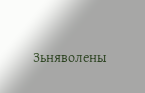Зьняволены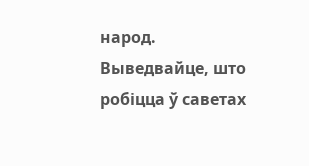народ.
Выведвайце, што робіцца ў саветах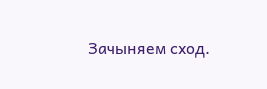Зачыняем сход.